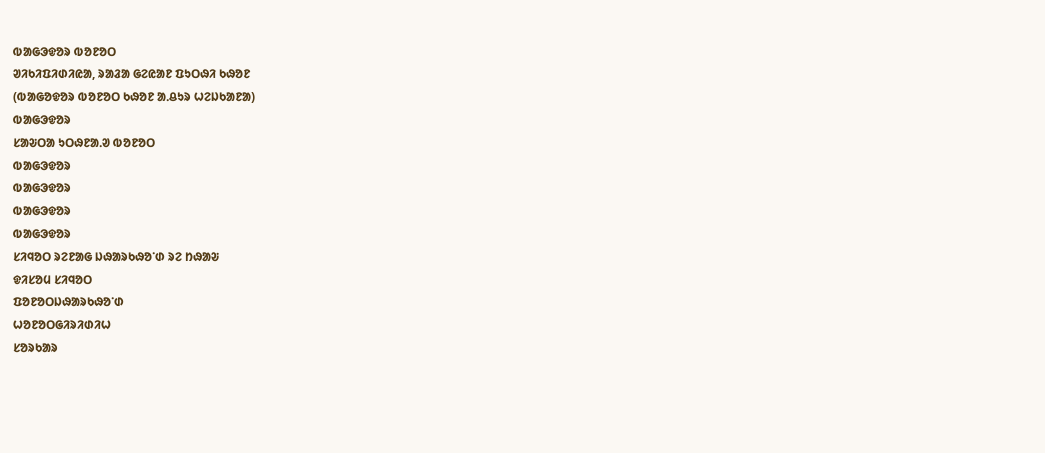ᱵᱟᱜᱳᱫᱚᱨ ᱵᱚᱱᱚᱛ
ᱣᱤᱠᱤᱯᱤᱰᱤᱭᱟ, ᱨᱟᱲᱟ ᱜᱮᱭᱟᱱ ᱯᱩᱛᱷᱤ ᱠᱷᱚᱱ
(ᱵᱟᱜᱚᱫᱚᱨ ᱵᱚᱱᱚᱛ ᱠᱷᱚᱱ ᱟᱹᱪᱩᱨ ᱦᱮᱡᱠᱟᱱᱟ)
ᱵᱟᱜᱳᱫᱚᱨ
ᱥᱟᱶᱛᱟ ᱩᱛᱷᱱᱟᱹᱣ ᱵᱚᱱᱚᱛ
ᱵᱟᱜᱳᱫᱚᱨ
ᱵᱟᱜᱳᱫᱚᱨ
ᱵᱟᱜᱳᱫᱚᱨ
ᱵᱟᱜᱳᱫᱚᱨ
ᱥᱤᱧᱚᱛ ᱨᱮᱱᱟᱜ ᱡᱷᱟᱨᱠᱷᱚᱸᱰ ᱨᱮ ᱴᱷᱟᱶ
ᱫᱤᱥᱚᱢ ᱥᱤᱧᱚᱛ
ᱯᱚᱱᱚᱛᱡᱷᱟᱨᱠᱷᱚᱸᱰ
ᱦᱚᱱᱚᱛᱜᱤᱨᱤᱰᱤᱦ
ᱥᱚᱨᱠᱟᱨ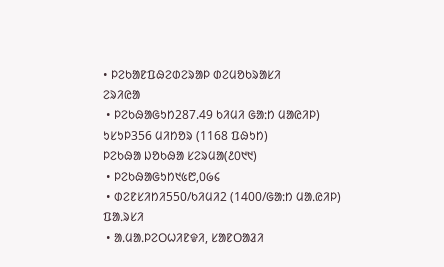• ᱞᱮᱠᱟᱱᱯᱷᱮᱰᱮᱨᱟᱞ ᱰᱮᱢᱚᱠᱨᱟᱥᱤ
ᱮᱨᱤᱭᱟ
 • ᱞᱮᱠᱷᱟᱜᱩᱴ287.49 ᱠᱤᱢᱤ ᱜᱟᱺᱴ ᱢᱟᱭᱤᱞ)
ᱩᱥᱩᱞ356 ᱢᱤᱴᱚᱨ (1168 ᱯᱷᱩᱴ)
ᱞᱮᱠᱷᱟ ᱡᱚᱠᱷᱟ ᱥᱮᱨᱢᱟ(᱒᱐᱑᱑)
 • ᱞᱮᱠᱷᱟᱜᱩᱴ᱑᱕᱘,᱐᱙᱔
 • ᱰᱮᱱᱥᱤᱴᱤ550/ᱠᱤᱢᱤ2 (1400/ᱜᱟᱺᱴ ᱢᱟᱹᱭᱤᱞ)
ᱯᱟᱹᱨᱥᱤ
 • ᱟᱹᱢᱟᱹᱞᱮᱛᱦᱤᱱᱫᱤ, ᱥᱟᱱᱛᱟᱲᱤ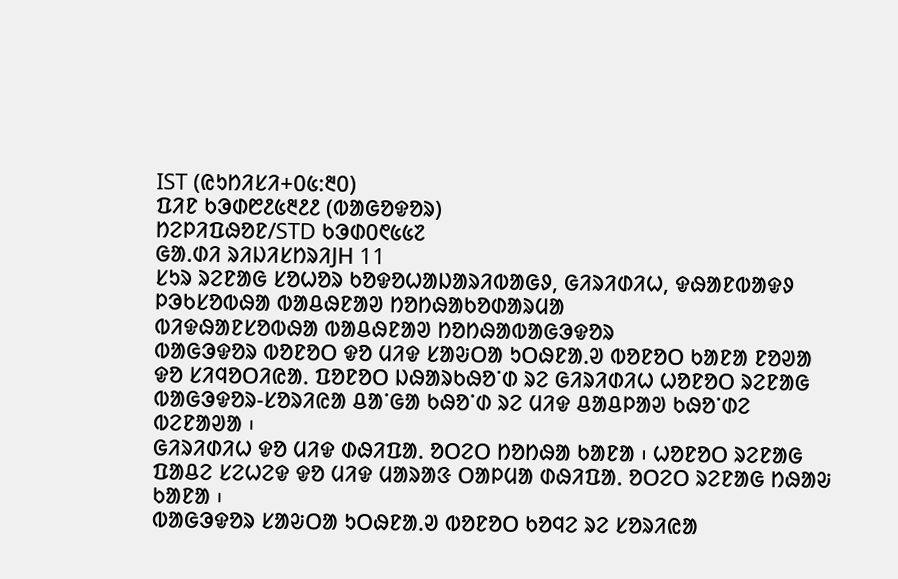IST (ᱭᱩᱴᱤᱥᱤ+᱐᱕:᱓᱐)
ᱯᱤᱱ ᱠᱳᱰ᱘᱒᱕᱓᱒᱒ (ᱵᱟᱜᱚᱫᱚᱨ)
ᱴᱮᱞᱤᱯᱷᱚᱱ/STD ᱠᱳᱰ᱐᱖᱕᱕᱗
ᱜᱟᱹᱰᱤ ᱨᱤᱡᱤᱥᱴᱨᱤJH 11
ᱥᱩᱨ ᱨᱮᱱᱟᱜ ᱥᱚᱦᱚᱨ ᱠᱚᱫᱚᱦᱟᱡᱟᱨᱤᱵᱟᱜᱽ, ᱜᱤᱨᱤᱰᱤᱦ, ᱫᱷᱟᱱᱵᱟᱫᱽ
ᱞᱳᱠᱥᱚᱵᱷᱟ ᱵᱟᱪᱷᱱᱟᱣ ᱴᱚᱴᱷᱟᱠᱚᱰᱟᱨᱢᱟ
ᱵᱤᱫᱷᱟᱱᱥᱚᱵᱷᱟ ᱵᱟᱪᱷᱱᱟᱣ ᱴᱚᱴᱷᱟᱵᱟᱜᱳᱫᱚᱨ
ᱵᱟᱜᱳᱫᱚᱨ ᱵᱚᱱᱚᱛ ᱫᱚ ᱢᱤᱫ ᱥᱟᱶᱛᱟ ᱩᱛᱷᱱᱟᱹᱣ ᱵᱚᱱᱚᱛ ᱠᱟᱱᱟ ᱱᱚᱣᱟ ᱫᱚ ᱥᱤᱧᱚᱛᱤᱭᱟᱹ ᱯᱚᱱᱚᱛ ᱡᱷᱟᱨᱠᱷᱚᱸᱰ ᱨᱮ ᱜᱤᱨᱤᱰᱤᱦ ᱦᱚᱱᱚᱛ ᱨᱮᱱᱟᱜ ᱵᱟᱜᱳᱫᱚᱨ-ᱥᱚᱨᱤᱭᱟ ᱪᱟᱸᱜᱟ ᱠᱷᱚᱸᱰ ᱨᱮ ᱢᱤᱫ ᱪᱟᱪᱞᱟᱣ ᱠᱷᱚᱸᱰᱮ ᱵᱮᱱᱟᱣᱟ ᱾
ᱜᱤᱨᱤᱰᱤᱦ ᱫᱚ ᱢᱤᱫ ᱰᱷᱤᱯᱟᱹ ᱚᱛᱮᱛ ᱴᱚᱴᱷᱟ ᱠᱟᱱᱟ ᱾ ᱦᱚᱱᱚᱛ ᱨᱮᱱᱟᱜ ᱯᱟᱪᱮ ᱥᱮᱦᱮᱫ ᱫᱚ ᱢᱤᱫ ᱢᱟᱨᱟᱝ ᱛᱟᱞᱢᱟ ᱰᱷᱤᱯᱟᱹ ᱚᱛᱮᱛ ᱨᱮᱱᱟᱜ ᱴᱷᱟᱶ ᱠᱟᱱᱟ ᱾
ᱵᱟᱜᱳᱫᱚᱨ ᱥᱟᱶᱛᱟ ᱩᱛᱷᱱᱟᱹᱣ ᱵᱚᱱᱚᱛ ᱠᱚᱧᱮ ᱨᱮ ᱥᱚᱨᱤᱭᱟ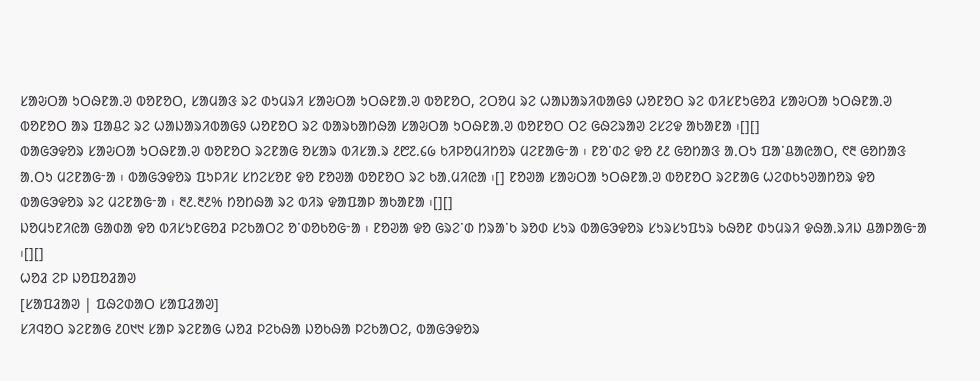ᱥᱟᱶᱛᱟ ᱩᱛᱷᱱᱟᱹᱣ ᱵᱚᱱᱚᱛ, ᱥᱟᱢᱟᱝ ᱨᱮ ᱰᱩᱢᱨᱤ ᱥᱟᱶᱛᱟ ᱩᱛᱷᱱᱟᱹᱣ ᱵᱚᱱᱚᱛ, ᱮᱛᱚᱢ ᱨᱮ ᱦᱟᱡᱟᱨᱤᱵᱟᱜᱽ ᱦᱚᱱᱚᱛ ᱨᱮ ᱵᱤᱥᱱᱩᱜᱚᱲ ᱥᱟᱶᱛᱟ ᱩᱛᱷᱱᱟᱹᱣ ᱵᱚᱱᱚᱛ ᱟᱨ ᱯᱟᱪᱮ ᱨᱮ ᱦᱟᱡᱟᱨᱤᱵᱟᱜᱽ ᱦᱚᱱᱚᱛ ᱨᱮ ᱵᱟᱨᱠᱟᱴᱷᱟ ᱥᱟᱶᱛᱟ ᱩᱛᱷᱱᱟᱹᱣ ᱵᱚᱱᱚᱛ ᱛᱮ ᱜᱷᱮᱨᱟᱣ ᱮᱥᱮᱫ ᱟᱠᱟᱱᱟ ᱾[][]
ᱵᱟᱜᱳᱫᱚᱨ ᱥᱟᱶᱛᱟ ᱩᱛᱷᱱᱟᱹᱣ ᱵᱚᱱᱚᱛ ᱨᱮᱱᱟᱜ ᱚᱥᱟᱨ ᱵᱤᱥᱟᱹᱨ ᱒᱘᱗.᱔᱙ ᱠᱤᱞᱚᱢᱤᱴᱚᱨ ᱢᱮᱱᱟᱜᱼᱟ ᱾ ᱱᱚᱸᱰᱮ ᱫᱚ ᱒᱒ ᱜᱚᱴᱟᱝ ᱟᱹᱛᱩ ᱯᱟᱸᱪᱟᱭᱟᱛ, ᱖᱓ ᱜᱚᱴᱟᱝ ᱟᱹᱛᱩ ᱢᱮᱱᱟᱜᱼᱟ ᱾ ᱵᱟᱜᱳᱫᱚᱨ ᱯᱩᱞᱤᱥ ᱥᱴᱮᱥᱚᱱ ᱫᱚ ᱱᱚᱣᱟ ᱵᱚᱱᱚᱛ ᱨᱮ ᱠᱟᱹᱢᱤᱭᱟ ᱾[] ᱱᱚᱣᱟ ᱥᱟᱶᱛᱟ ᱩᱛᱷᱱᱟᱹᱣ ᱵᱚᱱᱚᱛ ᱨᱮᱱᱟᱜ ᱦᱮᱰᱠᱩᱣᱟᱴᱚᱨ ᱫᱚ ᱵᱟᱜᱳᱫᱚᱨ ᱨᱮ ᱢᱮᱱᱟᱜᱼᱟ ᱾ ᱓᱒.᱓᱒% ᱴᱚᱴᱷᱟ ᱨᱮ ᱵᱤᱨ ᱫᱟᱯᱟᱞ ᱟᱠᱟᱱᱟ ᱾[][]
ᱡᱚᱢᱩᱱᱤᱭᱟ ᱜᱟᱰᱟ ᱫᱚ ᱵᱤᱥᱩᱱᱜᱚᱲ ᱞᱮᱠᱟᱛᱮ ᱚᱸᱰᱚᱠᱚᱜᱼᱟ ᱾ ᱱᱚᱣᱟ ᱫᱚ ᱜᱨᱮᱸᱰ ᱴᱨᱟᱸᱠ ᱨᱚᱰ ᱥᱩᱨ ᱵᱟᱜᱳᱫᱚᱨ ᱥᱩᱨᱥᱩᱯᱩᱨ ᱠᱷᱚᱱ ᱰᱩᱢᱨᱤ ᱫᱷᱟᱹᱨᱤᱡ ᱪᱟᱞᱟᱜᱼᱟ ᱾[][]
ᱦᱚᱲ ᱮᱞ ᱡᱚᱯᱚᱲᱟᱣ
[ᱥᱟᱯᱲᱟᱣ | ᱯᱷᱮᱰᱟᱛ ᱥᱟᱯᱲᱟᱣ]
ᱥᱤᱧᱚᱛ ᱨᱮᱱᱟᱜ ᱒᱐᱑᱑ ᱥᱟᱞ ᱨᱮᱱᱟᱜ ᱦᱚᱲ ᱞᱮᱠᱷᱟ ᱡᱚᱠᱷᱟ ᱞᱮᱠᱟᱛᱮ, ᱵᱟᱜᱳᱫᱚᱨ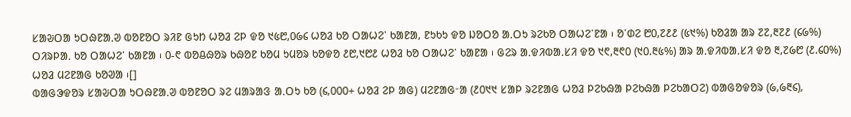ᱥᱟᱶᱛᱟ ᱩᱛᱷᱱᱟᱹᱣ ᱵᱚᱱᱚᱛ ᱨᱤᱱ ᱜᱩᱴ ᱦᱚᱲ ᱮᱞ ᱫᱚ ᱑᱕᱘,᱐᱙᱔ ᱦᱚᱲ ᱠᱚ ᱛᱟᱦᱮᱸ ᱠᱟᱱᱟ, ᱱᱩᱠᱩ ᱫᱚ ᱡᱚᱛᱚ ᱟᱹᱛᱩ ᱨᱮᱠᱚ ᱛᱟᱦᱮᱸᱱᱟ ᱾ ᱚᱸᱰᱮ ᱘᱐,᱗᱒᱒ (᱕᱑%) ᱠᱚᱲᱟ ᱟᱨ ᱗᱗,᱓᱗᱒ (᱔᱙%) ᱛᱤᱨᱞᱟᱹ ᱠᱚ ᱛᱟᱦᱮᱸ ᱠᱟᱱᱟ ᱾ ᱐-᱖ ᱵᱚᱪᱷᱚᱨ ᱠᱷᱚᱱ ᱠᱚᱢ ᱩᱢᱚᱨ ᱠᱚᱫᱚ ᱒᱘,᱑᱘᱒ ᱦᱚᱲ ᱠᱚ ᱛᱟᱦᱮᱸ ᱠᱟᱱᱟ ᱾ ᱜᱮᱨ ᱟᱹᱫᱤᱵᱟᱹᱥᱤ ᱫᱚ ᱑᱖,᱓᱖᱐ (᱑᱐.᱓᱕%) ᱟᱨ ᱟᱹᱫᱤᱵᱟᱹᱥᱤ ᱫᱚ ᱓,᱗᱙᱘ (᱒.᱔᱐%) ᱦᱚᱲ ᱢᱮᱱᱟᱜ ᱠᱚᱣᱟ ᱾[]
ᱵᱟᱜᱳᱫᱚᱨ ᱥᱟᱶᱛᱟ ᱩᱛᱷᱱᱟᱹᱣ ᱵᱚᱱᱚᱛ ᱨᱮ ᱢᱟᱨᱟᱝ ᱟᱹᱛᱩ ᱠᱚ (᱔,᱐᱐᱐+ ᱦᱚᱲ ᱮᱞ ᱟᱜ) ᱢᱮᱱᱟᱜᱼᱟ (᱒᱐᱑᱑ ᱥᱟᱞ ᱨᱮᱱᱟᱜ ᱦᱚᱲ ᱞᱮᱠᱷᱟ ᱞᱮᱠᱷᱟ ᱞᱮᱠᱟᱛᱮ) ᱵᱟᱜᱚᱫᱚᱨ (᱙,᱙᱓᱔),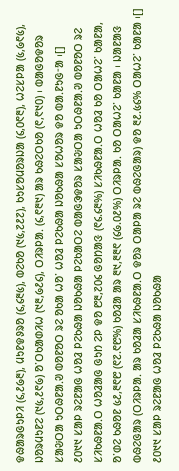ᱫᱷᱟᱨᱜᱩᱞᱤ (᱔,᱒᱙᱓), ᱢᱩᱱᱫᱽᱨᱚ (᱔,᱔᱓᱕), ᱵᱮᱠᱚ (᱑᱕,᱗᱒᱗), ᱠᱩᱥᱚᱢᱚᱨᱡᱟ (᱔,᱐᱖᱓), ᱦᱮᱥᱞᱟ (᱕,᱙᱖᱕), ᱡᱚᱨᱢᱩᱱᱮ (᱑᱕,᱒᱖᱙) ᱚᱸᱛᱠᱟᱰᱤᱦ (᱑᱓,᱙᱒᱔), ᱛᱤᱨᱞᱟᱹ (᱔,᱖᱓᱑) ᱟᱨ ᱠᱷᱮᱛᱠᱚ (᱖,᱖᱑᱐) ᱾ ᱵᱟᱜᱚᱫᱚᱨ ᱥᱟᱶᱛᱟ ᱩᱛᱷᱱᱟᱹᱣ ᱵᱚᱱᱚᱛ ᱨᱮ ᱚᱠᱟ ᱦᱚᱸ ᱦᱚᱲ ᱞᱮᱠᱷᱟ ᱡᱚᱠᱷᱟ ᱥᱚᱦᱚᱨ ᱫᱚ ᱵᱟᱹᱱᱩᱜᱼᱟ ᱾[]
᱒᱐᱑᱑ ᱥᱟᱞ ᱨᱮᱱᱟᱜ ᱦᱚᱲ ᱞᱮᱠᱷᱟ ᱡᱚᱠᱷᱟ ᱞᱮᱠᱟᱛᱮ ᱵᱟᱜᱳᱫᱚᱨ ᱥᱟᱶᱛᱟ ᱩᱛᱷᱱᱟᱹᱣ ᱵᱚᱱᱚᱛ ᱨᱮ ᱥᱤᱠᱷᱱᱟᱹᱛ ᱦᱚᱲᱟᱜ ᱜᱩᱴ ᱮᱞ ᱫᱚ ᱘᱓,᱗᱐᱔ ᱜᱚᱴᱟᱝ (᱖᱔.᱔᱓%) ᱥᱤᱠᱷᱱᱟᱹᱛ ᱦᱚᱲ ᱠᱚ ᱛᱟᱦᱮᱸ ᱠᱟᱱᱟ, ᱚᱸᱰᱮ ᱠᱷᱚᱱ ᱕᱒,᱓᱖᱘ (᱖᱗.᱖᱘%) ᱠᱚᱲᱟ ᱟᱨ ᱓᱑,᱓᱓᱖ (᱔᱙.᱐᱒%) ᱛᱤᱨᱞᱟᱹ ᱠᱚ ᱛᱟᱦᱮᱸ ᱠᱟᱱᱟ ᱾ ᱡᱟᱱᱟᱝ ᱵᱷᱮᱜᱟᱨ (ᱛᱤᱨᱞᱟᱹ ᱟᱨ ᱠᱚᱲᱟ ᱥᱤᱠᱷᱱᱟᱹᱛ ᱫᱚᱨ ᱛᱟᱞᱟ ᱨᱮ ᱵᱷᱮᱜᱟᱨ) ᱫᱚ ᱓᱒.᱕᱔% ᱛᱟᱦᱮᱸ ᱠᱟᱱᱟ ᱾[]
᱒᱐᱑᱑ ᱥᱟᱞ ᱨᱮᱱᱟᱜ ᱦᱚᱲ ᱞᱮᱠᱷᱟ ᱡᱚᱠᱷᱟ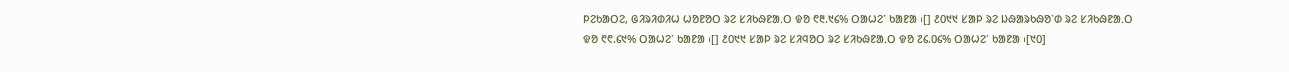ᱞᱮᱠᱟᱛᱮ, ᱜᱤᱨᱤᱰᱤᱦ ᱦᱚᱱᱚᱛ ᱨᱮ ᱥᱤᱠᱷᱱᱟᱹᱛ ᱫᱚ ᱖᱓.᱑᱔% ᱛᱟᱦᱮᱸ ᱠᱟᱱᱟ ᱾[] ᱒᱐᱑᱑ ᱥᱟᱞ ᱨᱮ ᱡᱷᱟᱨᱠᱷᱚᱸᱰ ᱨᱮ ᱥᱤᱠᱷᱱᱟᱹᱛ ᱫᱚ ᱖᱖.᱔᱑% ᱛᱟᱦᱮᱸ ᱠᱟᱱᱟ ᱾[] ᱒᱐᱑᱑ ᱥᱟᱞ ᱨᱮ ᱥᱤᱧᱚᱛ ᱨᱮ ᱥᱤᱠᱷᱱᱟᱹᱛ ᱫᱚ ᱗᱔.᱐᱔% ᱛᱟᱦᱮᱸ ᱠᱟᱱᱟ ᱾[᱑᱐]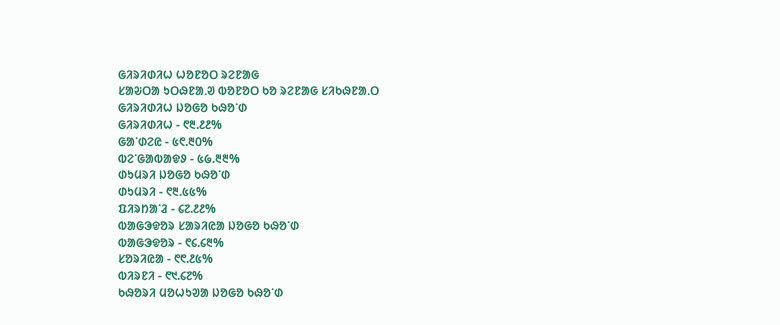ᱜᱤᱨᱤᱰᱤᱦ ᱦᱚᱱᱚᱛ ᱨᱮᱱᱟᱜ
ᱥᱟᱶᱛᱟ ᱩᱛᱷᱱᱟᱹᱣ ᱵᱚᱱᱚᱛ ᱠᱚ ᱨᱮᱱᱟᱜ ᱥᱤᱠᱷᱱᱟᱹᱛ
ᱜᱤᱨᱤᱰᱤᱦ ᱡᱚᱜᱚ ᱠᱷᱚᱸᱰ
ᱜᱤᱨᱤᱰᱤᱦ - ᱖᱓.᱒᱒%
ᱜᱟᱸᱰᱮᱭ - ᱕᱖.᱓᱐%
ᱵᱮᱸᱜᱟᱵᱟᱫᱽ - ᱕᱙.᱓᱓%
ᱰᱩᱢᱨᱤ ᱡᱚᱜᱚ ᱠᱷᱚᱸᱰ
ᱰᱩᱢᱨᱤ - ᱖᱓.᱕᱕%
ᱯᱤᱨᱴᱟᱸᱲ - ᱔᱗.᱒᱒%
ᱵᱟᱜᱳᱫᱚᱨ ᱥᱟᱨᱤᱭᱟ ᱡᱚᱜᱚ ᱠᱷᱚᱸᱰ
ᱵᱟᱜᱳᱫᱚᱨ - ᱖᱔.᱔᱓%
ᱥᱚᱨᱤᱭᱟ - ᱖᱖.᱒᱕%
ᱵᱤᱨᱱᱤ - ᱖᱑.᱔᱗%
ᱠᱷᱚᱨᱤ ᱢᱚᱦᱩᱣᱟ ᱡᱚᱜᱚ ᱠᱷᱚᱸᱰ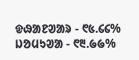ᱫᱷᱟᱱᱣᱟᱨ - ᱖᱕.᱔᱔%
ᱡᱚᱢᱩᱣᱟ - ᱖᱓.᱙᱙%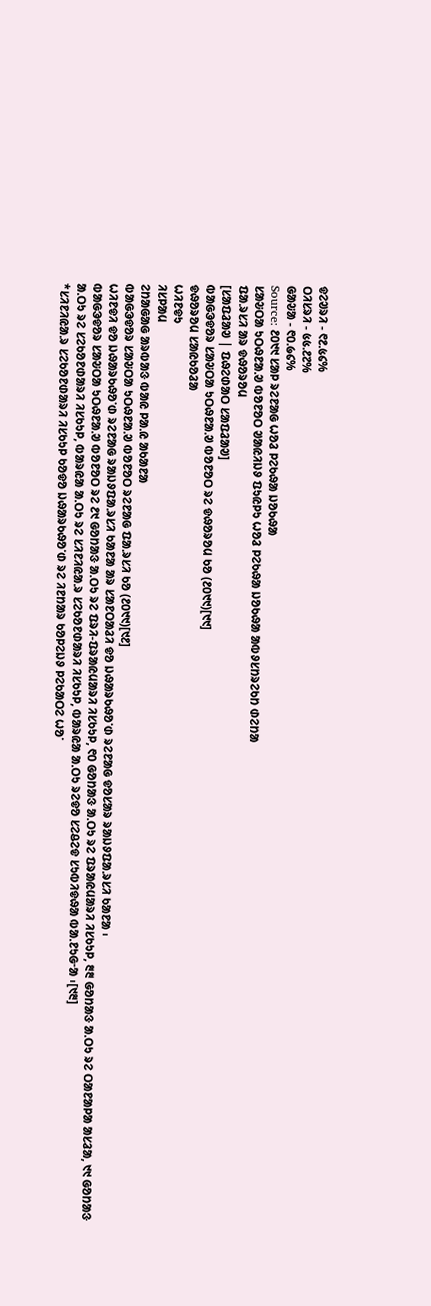ᱫᱮᱣᱨᱤ - ᱖᱒.᱕᱔%
ᱛᱤᱥᱨᱤ - ᱕᱕.᱒᱗%
ᱜᱟᱶᱟ - ᱖᱐.᱙᱔%
Source: ᱒᱐᱑᱑ ᱥᱟᱞ ᱨᱮᱱᱟᱜ ᱦᱚᱲ ᱞᱮᱠᱷᱟ ᱡᱚᱠᱷᱟ
ᱥᱟᱶᱛᱟ ᱩᱛᱷᱱᱟᱹᱣ ᱵᱚᱱᱚᱛ ᱣᱟᱭᱤᱡᱽ ᱯᱩᱭᱞᱩ ᱦᱚᱲ ᱞᱮᱠᱷᱟ ᱡᱚᱠᱷᱟ ᱟᱵᱽᱥᱴᱨᱮᱠᱴ ᱰᱮᱴᱟ
ᱯᱟᱹᱨᱥᱤ ᱟᱨ ᱫᱷᱚᱨᱚᱢ
[ᱥᱟᱯᱲᱟᱣ | ᱯᱷᱮᱰᱟᱛ ᱥᱟᱯᱲᱟᱣ]
ᱵᱟᱜᱳᱫᱚᱨ ᱥᱟᱶᱛᱟ ᱩᱛᱷᱱᱟᱹᱣ ᱵᱚᱱᱚᱛ ᱨᱮ ᱫᱷᱚᱨᱚᱢ ᱠᱚ (᱒᱐᱑᱑)[᱑᱑]
ᱫᱷᱚᱨᱚᱢ ᱥᱟᱭᱠᱚᱲᱟ
ᱦᱤᱱᱫᱩ
ᱤᱥᱞᱟᱢ
ᱮᱴᱟᱜᱟᱜ ᱟᱨᱵᱟᱝ ᱵᱟᱭ ᱞᱟᱹᱭ ᱟᱠᱟᱱᱟ
ᱵᱟᱜᱳᱫᱚᱨ ᱥᱟᱶᱛᱟ ᱩᱛᱷᱱᱟᱹᱣ ᱵᱚᱱᱚᱛ ᱨᱮᱱᱟᱜ ᱯᱟᱹᱨᱥᱤ ᱠᱚ (᱒᱐᱑᱑)[᱑᱒]
ᱦᱤᱱᱫᱤ ᱫᱚ ᱡᱷᱟᱨᱠᱷᱚᱸᱰ ᱨᱮᱱᱟᱜ ᱨᱟᱡᱽᱯᱟᱹᱨᱥᱤ ᱠᱟᱱᱟ ᱟᱨ ᱥᱟᱱᱛᱟᱲᱤ ᱫᱚ ᱡᱷᱟᱨᱠᱷᱚᱸᱰ ᱨᱮᱱᱟᱜ ᱫᱚᱥᱟᱨ ᱨᱟᱡᱽᱯᱟᱹᱨᱥᱤ ᱠᱟᱱᱟ ᱾
ᱵᱟᱜᱳᱫᱚᱨ ᱥᱟᱶᱛᱟ ᱩᱛᱷᱱᱟᱹᱣ ᱵᱚᱱᱚᱛ ᱨᱮ ᱒᱑ ᱜᱚᱴᱟᱝ ᱟᱹᱛᱩ ᱨᱮ ᱯᱨᱤ-ᱯᱨᱟᱭᱢᱟᱨᱤ ᱤᱥᱠᱩᱞ, ᱖᱐ ᱜᱚᱴᱟᱝ ᱟᱹᱛᱩ ᱨᱮ ᱯᱨᱟᱭᱢᱟᱨᱤ ᱤᱥᱠᱩᱞ, ᱓᱓ ᱜᱚᱴᱟᱝ ᱟᱹᱛᱩ ᱨᱮ ᱛᱟᱱᱟᱞᱟ ᱟᱥᱲᱟ, ᱑᱑ ᱜᱚᱴᱟᱝ ᱟᱹᱛᱩ ᱨᱮ ᱥᱮᱠᱚᱱᱰᱟᱨᱤ ᱤᱥᱠᱩᱞ, ᱵᱟᱨᱭᱟ ᱟᱹᱛᱩ ᱨᱮ ᱥᱤᱱᱤᱭᱟᱹᱨ ᱥᱮᱠᱚᱱᱰᱟᱨᱤ ᱤᱥᱠᱩᱞ, ᱵᱟᱨᱭᱟ ᱟᱹᱛᱩ ᱨᱮᱫᱚ ᱥᱮᱪᱮᱫ ᱥᱩᱵᱤᱫᱷᱟ ᱵᱟᱹᱱᱩᱜᱼᱟ ᱾[᱑᱓]
*ᱥᱤᱱᱤᱭᱟᱹᱨ ᱥᱮᱠᱚᱱᱰᱟᱨᱤ ᱤᱥᱠᱩᱞ ᱠᱚᱫᱚ ᱡᱷᱟᱨᱠᱷᱚᱸᱰ ᱨᱮ ᱤᱱᱴᱟᱨ ᱠᱚᱞᱮᱡᱽ ᱞᱮᱠᱟᱛᱮ ᱦᱚᱸ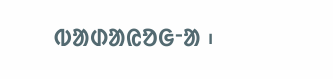ᱵᱟᱰᱟᱭᱚᱜᱼᱟ ᱾